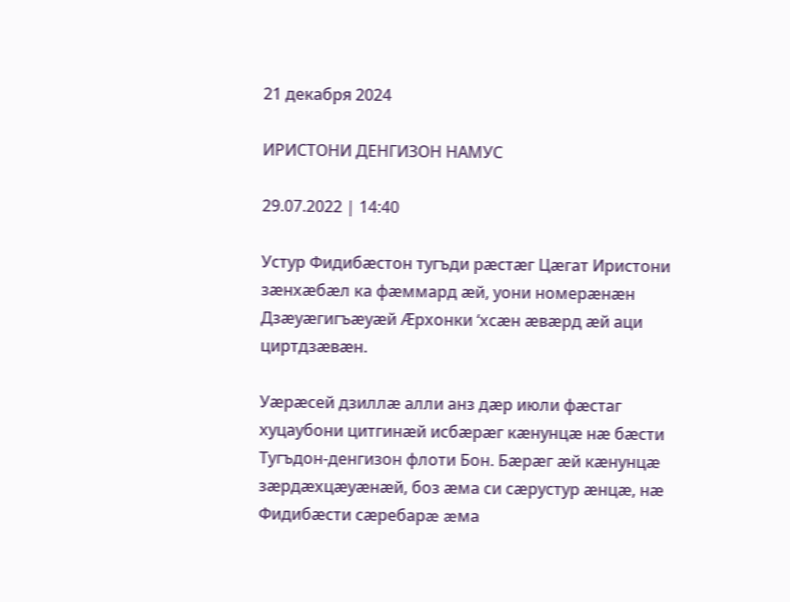21 декабря 2024

ИРИСТОНИ ДЕНГИЗОН НАМУС

29.07.2022 | 14:40

Устур Фидибæстон тугъди рæстæг Цæгат Иристони зæнхæбæл ка фæммард æй, уони номерæнæн Дзæуæгигъæуæй Æрхонки ‘хсæн æвæрд æй аци циртдзæвæн.

Уæрæсей дзиллæ алли анз дæр июли фæстаг хуцаубони цитгинæй исбæрæг кæнунцæ нæ бæсти Тугъдон-денгизон флоти Бон. Бæрæг æй кæнунцæ зæрдæхцæуæнæй, боз æма си сæрустур æнцæ, нæ Фидибæсти сæребарæ æма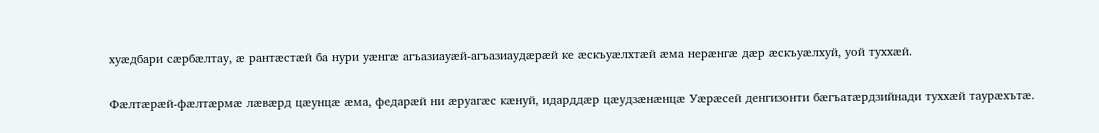хуæдбари сæрбæлтау, æ рантæстæй ба нури уæнгæ агъазиауæй-агъазиаудæрæй ке æскъуæлхтæй æма нерæнгæ дæр æскъуæлхуй, уой туххæй.

Фæлтæрæй-фæлтæрмæ лæвæрд цæунцæ æма, федарæй ни æруагæс кæнуй, идарддæр цæудзæнæнцæ Уæрæсей денгизонти бæгъатæрдзийнади туххæй таурæхътæ.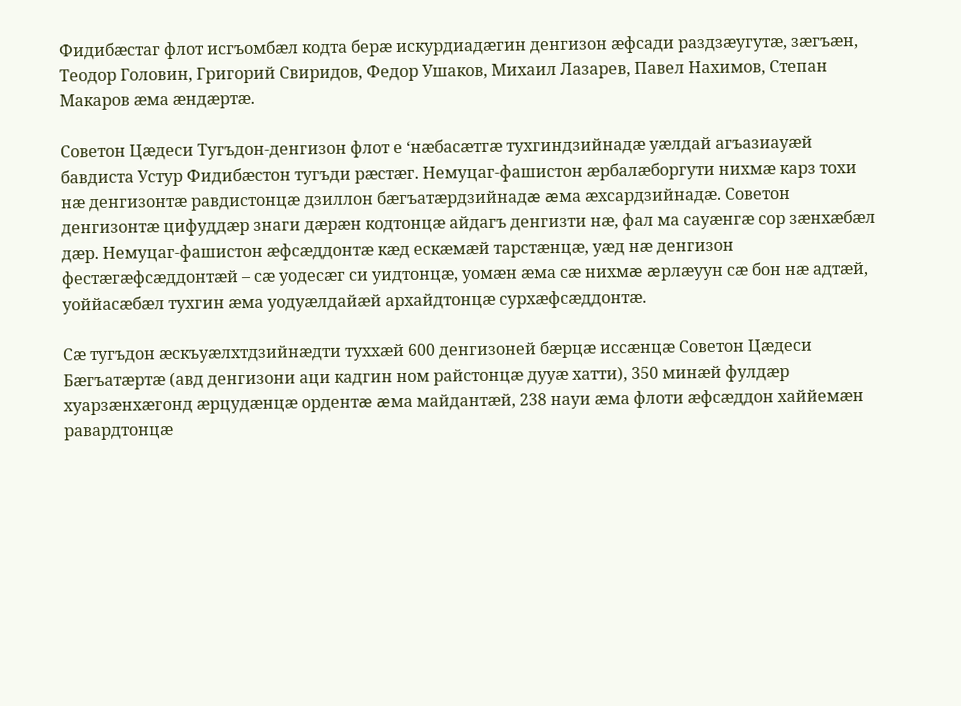Фидибæстаг флот исгъомбæл кодта берæ искурдиадæгин денгизон æфсади раздзæугутæ, зæгъæн, Теодор Головин, Григорий Свиридов, Федор Ушаков, Михаил Лазарев, Павел Нахимов, Степан Макаров æма æндæртæ.

Советон Цæдеси Тугъдон-денгизон флот е ‘нæбасæтгæ тухгиндзийнадæ уæлдай агъазиауæй бавдиста Устур Фидибæстон тугъди рæстæг. Немуцаг-фашистон æрбалæборгути нихмæ карз тохи нæ денгизонтæ равдистонцæ дзиллон бæгъатæрдзийнадæ æма æхсардзийнадæ. Советон денгизонтæ цифуддæр знаги дæрæн кодтонцæ айдагъ денгизти нæ, фал ма сауæнгæ сор зæнхæбæл дæр. Немуцаг-фашистон æфсæддонтæ кæд ескæмæй тарстæнцæ, уæд нæ денгизон фестæгæфсæддонтæй – сæ уодесæг си уидтонцæ, уомæн æма сæ нихмæ æрлæуун сæ бон нæ адтæй, уоййасæбæл тухгин æма уодуæлдайæй архайдтонцæ сурхæфсæддонтæ.

Сæ тугъдон æскъуæлхтдзийнæдти туххæй 600 денгизоней бæрцæ иссæнцæ Советон Цæдеси Бæгъатæртæ (авд денгизони аци кадгин ном райстонцæ дууæ хатти), 350 минæй фулдæр хуарзæнхæгонд æрцудæнцæ ордентæ æма майдантæй, 238 науи æма флоти æфсæддон хаййемæн равардтонцæ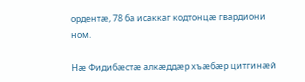ордентæ, 78 ба исаккаг кодтонцæ гвардиони ном.

Нæ Фидибæстæ алкæддæр хъæбæр цитгинæй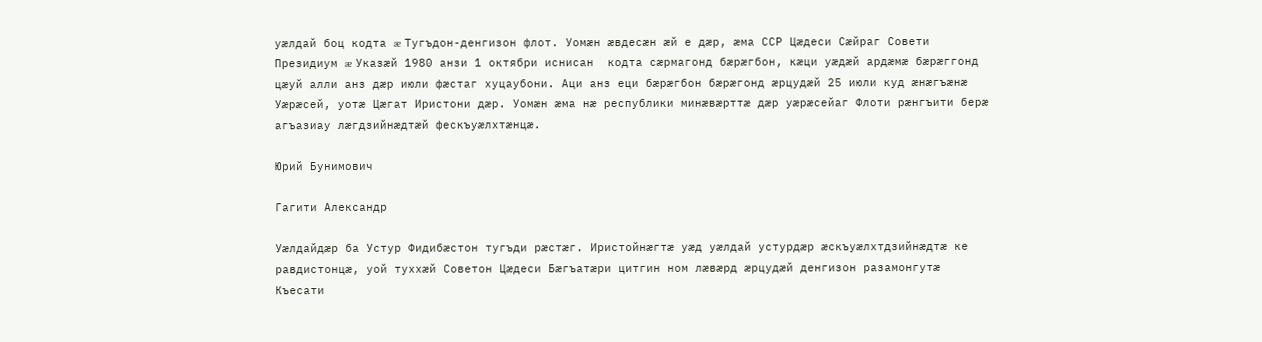уæлдай боц кодта æ Тугъдон-денгизон флот. Уомæн æвдесæн æй е дæр, æма ССР Цæдеси Сæйраг Совети Президиум æ Указæй 1980 анзи 1 октябри иснисан  кодта сæрмагонд бæрæгбон, кæци уæдæй ардæмæ бæрæггонд цæуй алли анз дæр июли фæстаг хуцаубони. Аци анз еци бæрæгбон бæрæгонд æрцудæй 25 июли куд æнæгъæнæ Уæрæсей, уотæ Цæгат Иристони дæр. Уомæн æма нæ республики минæвæрттæ дæр уæрæсейаг Флоти рæнгъити берæ агъазиау лæгдзийнæдтæй фескъуæлхтæнцæ.

Юрий Бунимович

Гагити Александр

Уæлдайдæр ба Устур Фидибæстон тугъди рæстæг. Иристойнæгтæ уæд уæлдай устурдæр æскъуæлхтдзийнæдтæ ке равдистонцæ, уой туххæй Советон Цæдеси Бæгъатæри цитгин ном лæвæрд æрцудæй денгизон разамонгутæ Къесати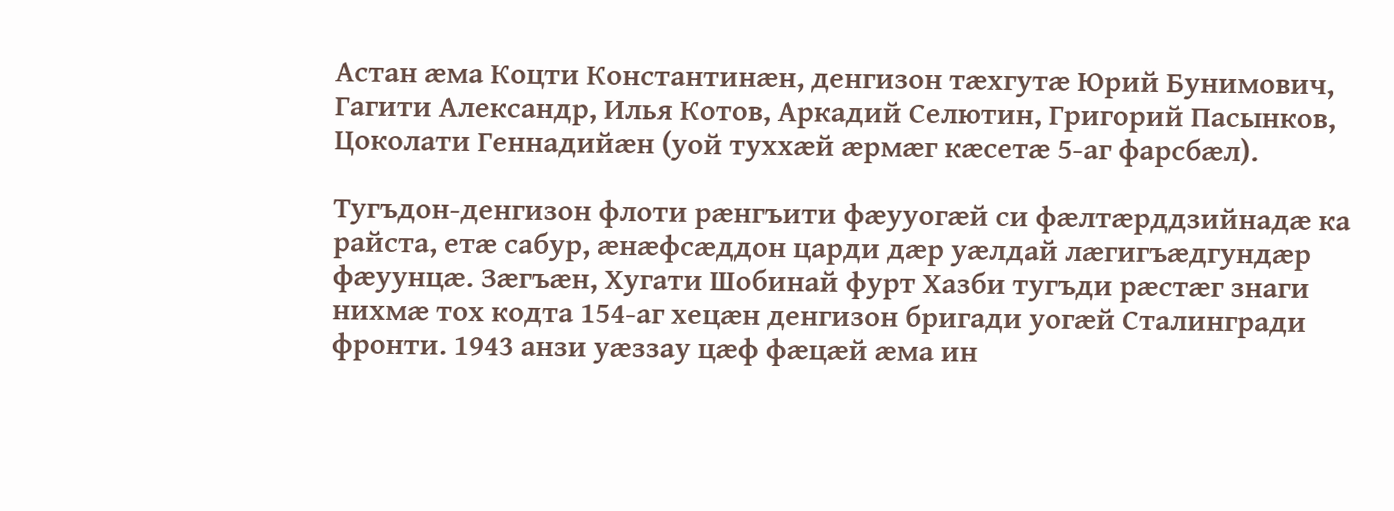Астан æма Коцти Константинæн, денгизон тæхгутæ Юрий Бунимович, Гагити Александр, Илья Котов, Аркадий Селютин, Григорий Пасынков, Цоколати Геннадийæн (уой туххæй æрмæг кæсетæ 5-аг фарсбæл).

Тугъдон-денгизон флоти рæнгъити фæууогæй си фæлтæрддзийнадæ ка райста, етæ сабур, æнæфсæддон царди дæр уæлдай лæгигъæдгундæр фæуунцæ. Зæгъæн, Хугати Шобинай фурт Хазби тугъди рæстæг знаги нихмæ тох кодта 154-аг хецæн денгизон бригади уогæй Сталингради фронти. 1943 анзи уæззау цæф фæцæй æма ин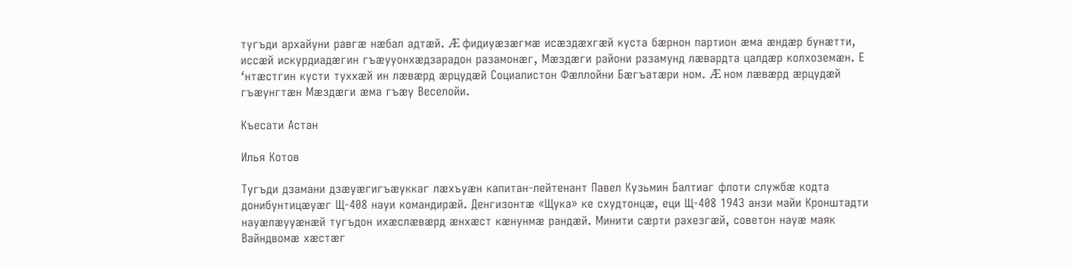тугъди архайуни равгæ нæбал адтæй. Æ фидиуæзæгмæ исæздæхгæй куста бæрнон партион æма æндæр бунæтти, иссæй искурдиадæгин гъæууонхæдзарадон разамонæг, Мæздæги райони разамунд лæвардта цалдæр колхоземæн. Е ‘нтæстгин кусти туххæй ин лæвæрд æрцудæй Социалистон Фæллойни Бæгъатæри ном. Æ ном лæвæрд æрцудæй гъæунгтæн Мæздæги æма гъæу Веселойи.

Къесати Астан

Илья Котов

Тугъди дзамани дзæуæгигъæуккаг лæхъуæн капитан-лейтенант Павел Кузьмин Балтиаг флоти службæ кодта донибунтицæуæг Щ-408 науи командирæй. Денгизонтæ «Щука» ке схудтонцæ, еци Щ-408 1943 анзи майи Кронштадти науæлæууæнæй тугъдон ихæслæвæрд æнхæст кæнунмæ рандæй. Минити сæрти рахезгæй, советон науæ маяк Вайндвомæ хæстæг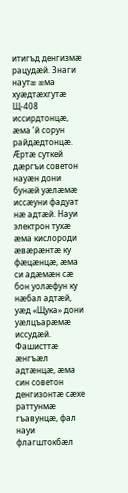итигъд денгизмæ рацудæй. Знаги наутæ æма хуæдтæхгутæ Щ-408 иссирдтонцæ, æма ’й сорун райдæдтонцæ. Æртæ суткей дæргъи советон науæн дони бунæй уæлæмæ иссæуни фадуат нæ адтæй. Науи электрон тухæ æма кислороди æвæрæнтæ ку фæцæнцæ, æма си адæмæн сæ бон уолæфун ку нæбал адтæй, уæд «Щука» дони уæлцъарæмæ иссудæй. Фашисттæ æнгъæл адтæнцæ, æма син советон денгизонтæ сæхе раттунмæ гъавунцæ, фал науи флагштокбæл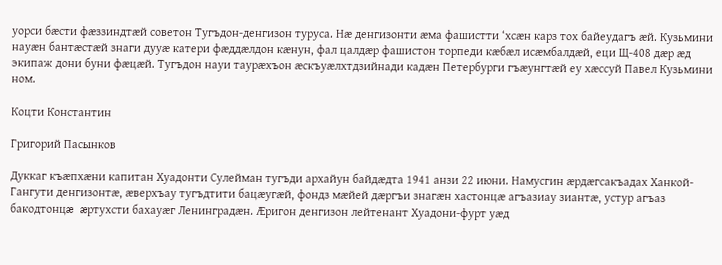уорси бæсти фæззиндтæй советон Тугъдон-денгизон туруса. Нæ денгизонти æма фашистти ‘хсæн карз тох байеудагъ æй. Кузьмини науæн бантæстæй знаги дууæ катери фæддæлдон кæнун, фал цалдæр фашистон торпеди кæбæл исæмбалдæй, еци Щ-408 дæр æд экипаж дони буни фæцæй. Тугъдон науи таурæхъон æскъуæлхтдзийнади кадæн Петербурги гъæунгтæй еу хæссуй Павел Кузьмини ном.

Коцти Константин

Григорий Пасынков

Дуккаг къæпхæни капитан Хуадонти Сулейман тугъди архайун байдæдта 1941 анзи 22 июни. Намусгин æрдæгсакъадах Ханкой-Гангути денгизонтæ, æверхъау тугъдтити бацæугæй, фондз мæйей дæргъи знагæн хастонцæ агъазиау зиантæ, устур агъаз бакодтонцæ æртухсти бахауæг Ленинградæн. Æригон денгизон лейтенант Хуадони-фурт уæд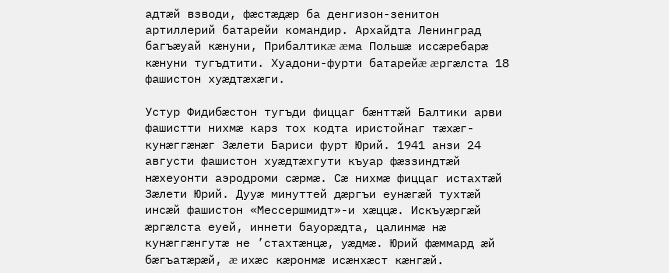адтæй взводи, фæстæдæр ба денгизон-зенитон артиллерий батарейи командир. Архайдта Ленинград багъæуай кæнуни, Прибалтикæ æма Польшæ иссæребарæ кæнуни тугъдтити. Хуадони-фурти батарейæ æргæлста 18 фашистон хуæдтæхæги.

Устур Фидибæстон тугъди фиццаг бæнттæй Балтики арви фашистти нихмæ карз тох кодта иристойнаг тæхæг-кунæггæнæг Зæлети Бариси фурт Юрий. 1941 анзи 24 августи фашистон хуæдтæхгути къуар фæззиндтæй нæхеуонти аэродроми сæрмæ. Сæ нихмæ фиццаг истахтæй Зæлети Юрий. Дууæ минуттей дæргъи еунæгæй тухтæй инсæй фашистон «Мессершмидт»-и хæццæ. Искъуæргæй æргæлста еуей, иннети бауорæдта, цалинмæ нæ кунæггæнгутæ не ’стахтæнцæ, уæдмæ. Юрий фæммард æй бæгъатæрæй, æ ихæс кæронмæ исæнхæст кæнгæй.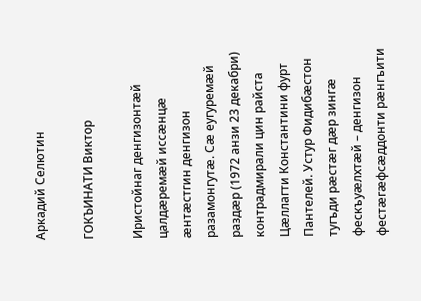Аркадий Селютин

ГОКЪИНАТИ Виктор

Иристойнаг денгизонтæй цалдæремæй иссæнцæ æнтæстгин денгизон разамонгутæ. Сæ еугуремæй раздæр (1972 анзи 23 декабри) контрадмирали цин райста Цæллагти Константини фурт Пантелей. Устур Фидибæстон тугъди рæстæг дæр зингæ фескъуæлхтæй – денгизон фестæгæфсæддонти рæнгъити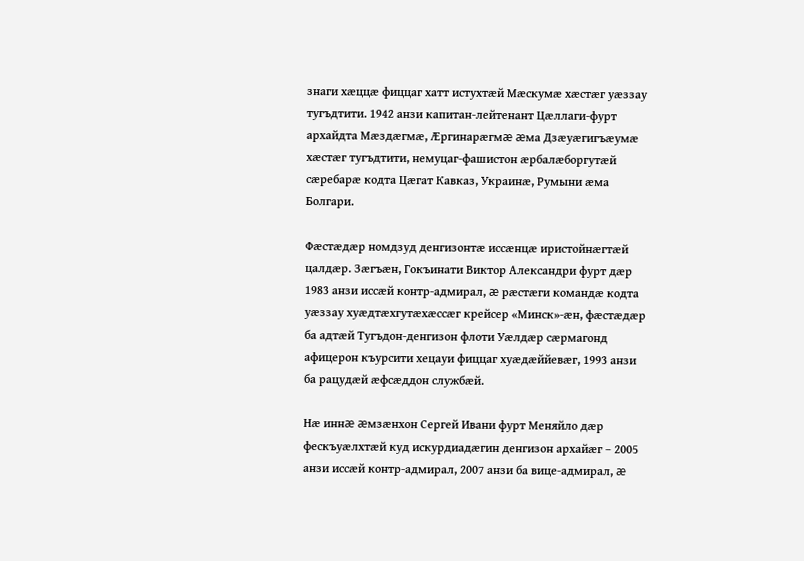знаги хæццæ фиццаг хатт истухтæй Мæскумæ хæстæг уæззау тугъдтити. 1942 анзи капитан-лейтенант Цæллаги-фурт архайдта Мæздæгмæ, Æргинарæгмæ æма Дзæуæгигъæумæ хæстæг тугъдтити, немуцаг-фашистон æрбалæборгутæй сæребарæ кодта Цæгат Кавказ, Украинæ, Румыни æма Болгари.

Фæстæдæр номдзуд денгизонтæ иссæнцæ иристойнæгтæй цалдæр. Зæгъæн, Гокъинати Виктор Александри фурт дæр 1983 анзи иссæй контр-адмирал, æ рæстæги командæ кодта уæззау хуæдтæхгутæхæссæг крейсер «Минск»-æн, фæстæдæр ба адтæй Тугъдон-денгизон флоти Уæлдæр сæрмагонд афицерон къурсити хецауи фиццаг хуæдæййевæг, 1993 анзи ба рацудæй æфсæддон службæй.

Нæ иннæ æмзæнхон Сергей Ивани фурт Меняйло дæр фескъуæлхтæй куд искурдиадæгин денгизон архайæг – 2005 анзи иссæй контр-адмирал, 2007 анзи ба вице-адмирал, æ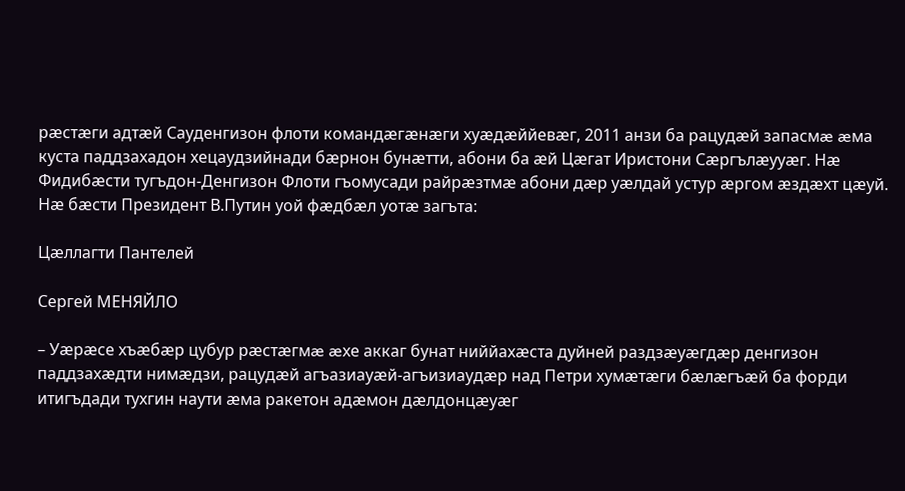рæстæги адтæй Сауденгизон флоти командæгæнæги хуæдæййевæг, 2011 анзи ба рацудæй запасмæ æма куста паддзахадон хецаудзийнади бæрнон бунæтти, абони ба æй Цæгат Иристони Сæргълæууæг. Нæ Фидибæсти тугъдон-Денгизон Флоти гъомусади райрæзтмæ абони дæр уæлдай устур æргом æздæхт цæуй. Нæ бæсти Президент В.Путин уой фæдбæл уотæ загъта:

Цæллагти Пантелей

Сергей МЕНЯЙЛО

– Уæрæсе хъæбæр цубур рæстæгмæ æхе аккаг бунат ниййахæста дуйней раздзæуæгдæр денгизон паддзахæдти нимæдзи, рацудæй агъазиауæй-агъизиаудæр над Петри хумæтæги бæлæгъæй ба форди итигъдади тухгин наути æма ракетон адæмон дæлдонцæуæг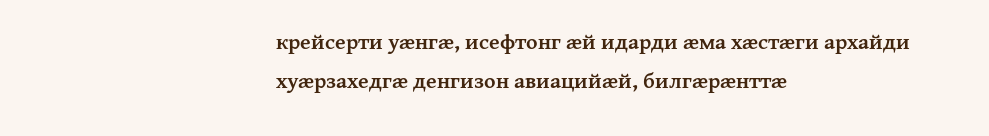крейсерти уæнгæ, исефтонг æй идарди æма хæстæги архайди хуæрзахедгæ денгизон авиацийæй, билгæрæнттæ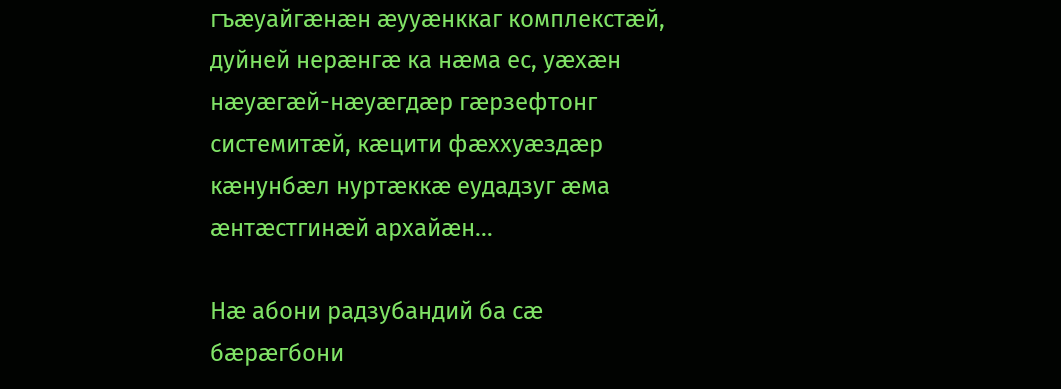гъæуайгæнæн æууæнккаг комплекстæй, дуйней нерæнгæ ка нæма ес, уæхæн нæуæгæй-нæуæгдæр гæрзефтонг системитæй, кæцити фæххуæздæр кæнунбæл нуртæккæ еудадзуг æма æнтæстгинæй архайæн…

Нæ абони радзубандий ба сæ бæрæгбони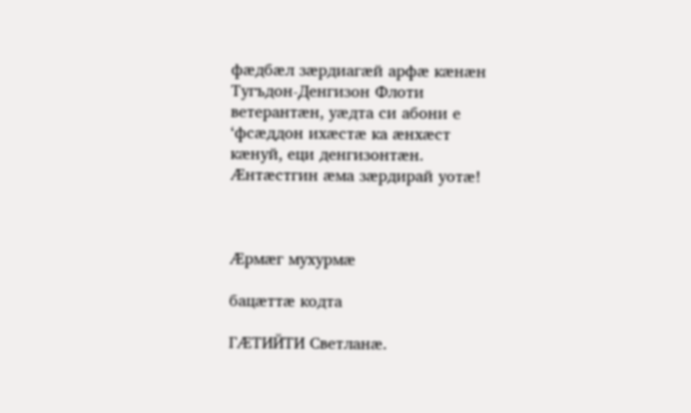фæдбæл зæрдиагæй арфæ кæнæн Тугъдон-Денгизон Флоти ветерантæн, уæдта си абони е ‘фсæддон ихæстæ ка æнхæст кæнуй, еци денгизонтæн. Æнтæстгин æма зæрдирай уотæ!



Æрмæг мухурмæ

бацæттæ кодта

ГÆТИЙТИ Светланæ.